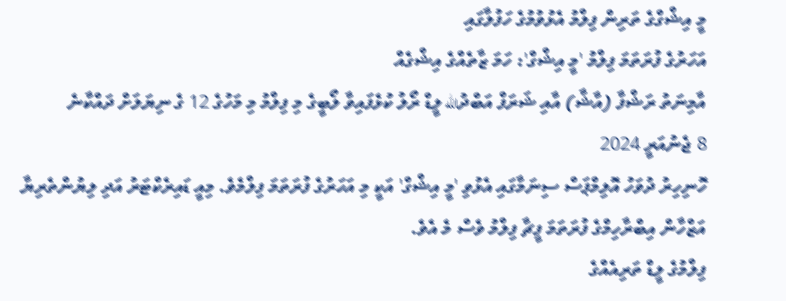މީ އިޝްގްގެ ތަރިން ފިލްމު އެޅުވުމުގެ ހަފުލާގައި
އަހަރުގެ ފުރަތަމަ ފިލްމު 'މީ އިޝްގް': ހަމަ ޒާތެއްގެ އިޝްގެއް
އާމިނަތު ރަޝްފާ (އާޝާ) އާއި ޝަރަފް އަބްދުالله ލީޑް ރޯލު ކުޅެފައިވާ ލޯބީގެ މި ފިލްމު މި މަހުގެ 12 ގެ ނިޔަލަށް ދައްކާނެ
8 ޖެނުއަރީ 2024
ހޮނިހިރު ދުވަހު އޮލިމްޕަސް ސިނަމާގައި އެޅުވި 'މީ އިޝްގް' އަކީ މި އަހަރުގެ ފުރަތަމަ ފިލްމެވެ. މިއީ ޑައިރެކްޓަރު އަދި ލިޔުންތެރިޔާ އަޒްހާން އިބްރާހިމްގެ ފުރަތަމަ ފީޗާ ފިލްމު ވެސް މެ އެވެ.
ފިލްމުގެ ލީޑް ތަރިއެއްގެ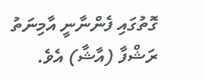ގޮތުގައި ފެންނާނީ އާމިނަތު ރަޝްފާ (އާޝާ) އެވެ.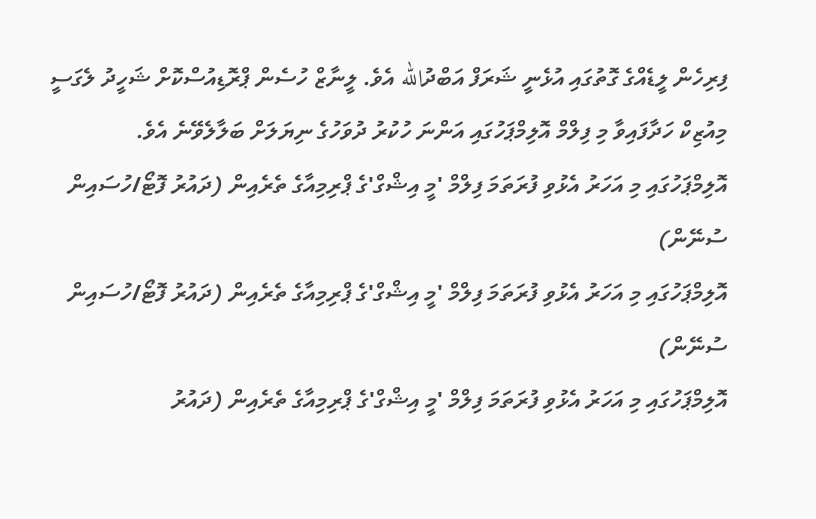ފިރިހެން ލީޑެއްގެ ގޮތުގައި އުޅެނީ ޝަރަފް އަބްދުالله އެވެ. ލީނާޒް ހުސެން ޕްރޮޑިއުސްކޮށް ޝަހީދު ލެގަސީ މިއުޒިކް ހަދާފައިވާ މި ފިލްމް އޮލިމްޕަހުގައި އަންނަ ހުކުރު ދުވަހުގެ ނިޔަލަށް ބަލާލެވޭނެ އެވެ.
އޮލިމްޕަހުގައި މި އަހަރު އެޅުވި ފުރަތަމަ ފިލްމް 'މީ އިޝްގް'ގެ ޕްރިމިއާގެ ތެރެއިން (ދައުރު ފޮޓޯ/ހުސައިން ސުނޭން)
އޮލިމްޕަހުގައި މި އަހަރު އެޅުވި ފުރަތަމަ ފިލްމް 'މީ އިޝްގް'ގެ ޕްރިމިއާގެ ތެރެއިން (ދައުރު ފޮޓޯ/ހުސައިން ސުނޭން)
އޮލިމްޕަހުގައި މި އަހަރު އެޅުވި ފުރަތަމަ ފިލްމް 'މީ އިޝްގް'ގެ ޕްރިމިއާގެ ތެރެއިން (ދައުރު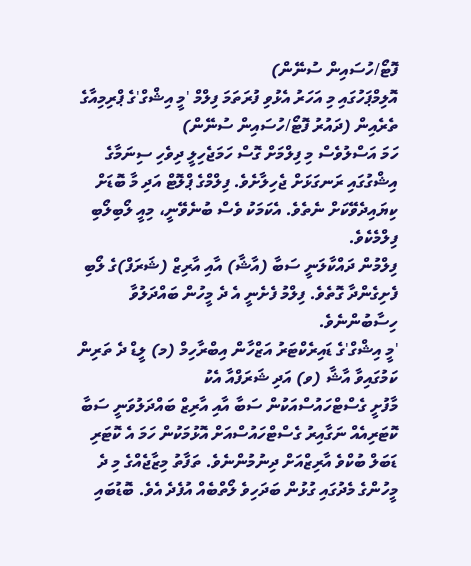ފޮޓޯ/ހުސައިން ސުނޭން)
އޮލިމްޕަހުގައި މި އަހަރު އެޅުވި ފުރަތަމަ ފިލްމް 'މީ އިޝްގް'ގެ ޕްރިމިއާގެ ތެރެއިން (ދައުރު ފޮޓޯ/ހުސައިން ސުނޭން)
ހަމަ އަސްލުވެސް މި ފިލްމަށް ގޮސް ހަމަޖެހިލީ ދިވެހި ސިނަމާގެ އިޝްގުގައި ރަނގަޅަށް ޖެހިލާށެވެ. ފިލްމްގެ ޕްލޮޓް އަދި މާ ބޮޑަށް ކިޔައިދެވޭކަށް ނެތެވެ. އެކަމަކު ވެސް ބުނެވޭނީ، މިއީ ލޯބިލޯބި ފިލްމެކެވެ.
ފިލްމުން ދައްކާލަނީ ސަބާ (އާޝާ) އާއި އާރިޒް (ޝަރަފް)ގެ ލޯބި ފެށިގެންދާ ގޮތެވެ. ފިލްމު ފެށެނީ އެ ދެ މީހުން ބައްދަލުވާ ހިސާބުންނެވެ.
'މީ އިޝްގް'ގެ ޑައިރެކްޓަރު އަޒްހާން އިބްރާހިމް (މ) ލީޑް ދެ ތަރިން ކަމުގައިވާ އާޝާ (ވ) އަދި ޝަރަފްއާ އެކު
މާފުށީ ގެސްޓްހައުސްއަކުން ސަބާ އާއި އާރިޒް ބައްދަލުވަނީ ސަބާ ކޮޓަރިއެއް ނަގާއިރު ގެސްޓްހައުސްއަށް އޮޅުމަކުން ހަމަ އެ ކޮޓަރި ޑަބަލް ބުކްވެ އާރިޒްއަށް ދިނުމުންނެވެ. ތަފާތު މިޒާޖެއްގެ މި ދެ މީހުންގެ މެދުގައި ގުޅުން ބަދަހިވެ ލޯތްބެއް އުފެދެ އެވެ. ބޮޑުބައި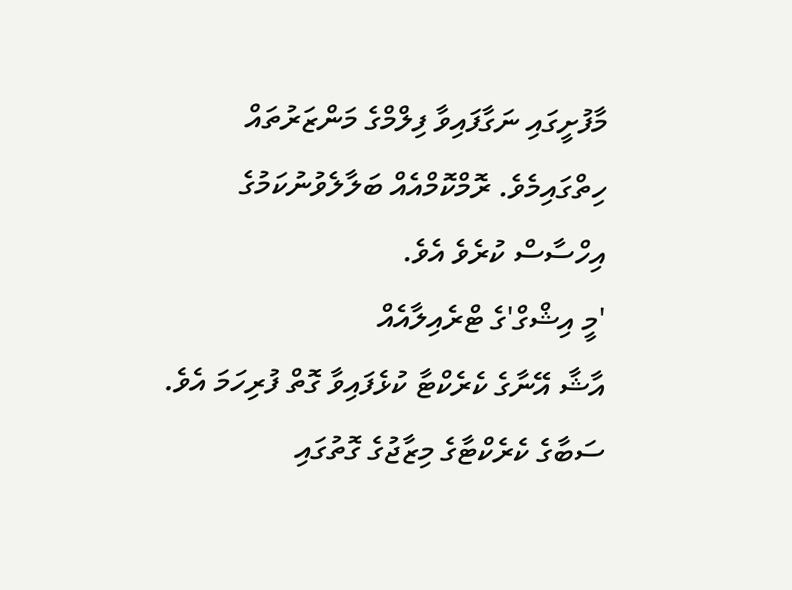މާފުށީގައި ނަގާފައިވާ ފިލްމްގެ މަންޒަރުތައް ހިތްގައިމެވެ. ރޮމްކޮމްއެއް ބަލާލެވުނުކަމުގެ އިހްސާސް ކުރެވެ އެވެ.
'މީ އިޝްގް'ގެ ޓްރެއިލާއެއް
އާޝާ އޭނާގެ ކެރެކްޓާ ކުޅެފައިވާ ގޮތް ފުރިހަމަ އެވެ. ސަބާގެ ކެރެކްޓާގެ މިޒާޖުގެ ގޮތުގައި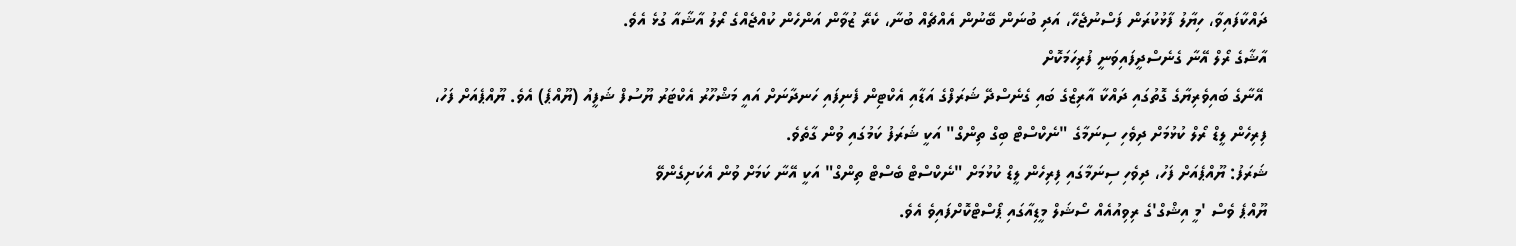ދައްކާފައިވާ، ހިޔާލު ފާޅުކުރަން ފަސްނުޖެހޭ، އަދި ބުނަން ބޭނުން އެއްޗެއް ބުނާ، ކެރޭ ޒުވާން އަންހެން ކުއްޖެއްގެ ރޯލު އާޝާއާ ގުޅެ އެވެ.
އާޝާގެ ރޯލް އޭނާ ގެނެސްދީފައިވަނީ ފުރިހަމަކޮށް
 އޭނާގެ ބައިވެރިޔާގެ ގޮތުގައި ދައްކާ އާރިޒްގެ ބައި ގެނެސްދޭ ޝަރަފްގެ އަޑާއި އެކްޓިން ފެނިފައި ހަނދާނަށް އައީ މަޝްހޫރު އެކްޓަރު ޔޫސުފް ޝަފީއު (ޔޫއްޕެ) އެވެ. ޔޫއްޕެއަށް ފަހު، ފިރިހެން ލީޑް ރޯލް ކުޅުމަށް ދިވެހި ސިނަމާގެ "ނެކްސްޓް ބިގް ތިންގް" އަކީ ޝަރަފު ކަމުގައި ވުން ގާތެވެ.
ޝަރަފު: ޔޫއްޕެއަށް ފަހު، ދިވެހި ސިނަމާގައި ފިރިހެން ލީޑް ކުޅުމަށް "ނެކްސްޓް ބެސްޓް ތިންގް" އަކީ އޭނާ ކަމަށް ވުން އެކަށިގެންވޭ
ޔޫއްޕެ ވެސް 'މީ އިޝްގް'ގެ ރިވިއުއެއް ސޯޝަލް މީޑިއާގައި ޕޯސްޓްކޮށްފައިވެ އެވެ.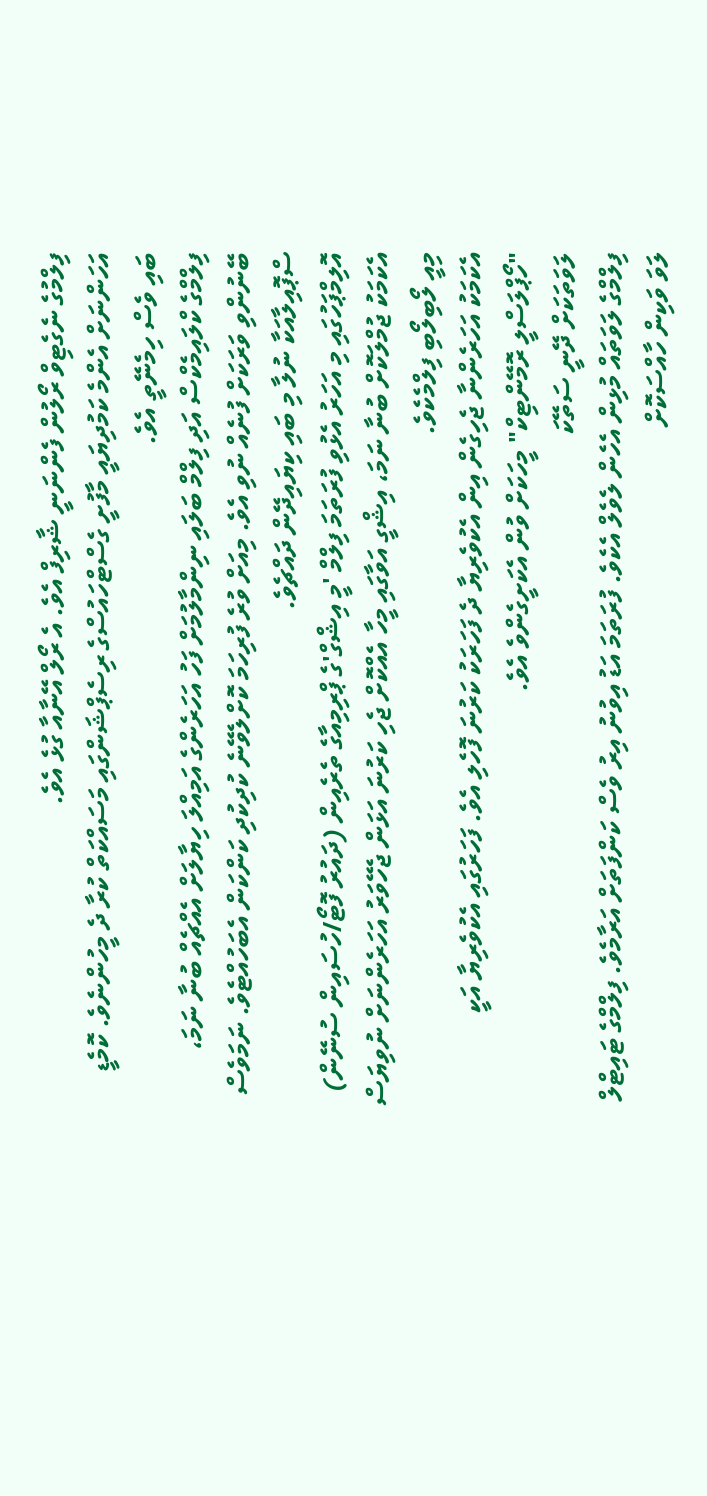ފިލްމުގެ ނެގެޓިވް ރޯލުން ފެންނަނީ ޝާރިފް އެވެ. އެ ރޯލް އޭނާއާ ގުޅެ އެވެ.
އަހަންނަށް އެންމެ ކަމުދިޔައީ މާފުށީ ގެސްޓްހައުސްގެ ރިސެޕްޝަންގައި މަސައްކަތް ކުރާ ދެ މީހުންނެވެ. ކޮމެޑީ ބައި ވެސް ހިމެނޭތީ އެވެ.
ފިލްމްގެ ކްލައިމެކްސް އަދި ފިލްމް ބަލައި ނިންމާލުމަށް ފަހު އަހަރެންގެ އަމިއްލަ ހިޔާލަށް އެއްޗެއް ބުނާ ނަމަ، ބޭނުންވި ވަރަކަށް ފުނެއް ނުވި އެވެ. މިއަށް ވުރެ ފުރިހަމަ ކޮށްލެވޭނެ ކުދިކުދި ކަންކަން އެބަހުއްޓެވެ. ނަމަވެސް ސްޕޮއިލާއަކާ ނުލާ މި ބައި ކިޔައިދޭން ދައްޗެވެ.
އޮލިމްޕަހުގައި މި އަހަރު އެޅުވި ފުރަތަމަ ފިލްމް 'މީ އިޝްގް'ގެ ޕްރިމިއާގެ ތެރެއިން (ދައުރު ފޮޓޯ/ހުސައިން ސުނޭން)
އެކަމަކު ޖުމްލަކޮށް ބުނާ ނަމަ، އިޝްގީ އަވާގައި މީހާ އެއްކޮށް ޖެހި ކަރުނަ އަޅަން ޖެހޭވަރު އަހަރެންނަށް ނުވިޔަސް މިއީ ލޯބިލޯބި ފިލްމެކެވެ.
އެކަމަކު އަހަރެންނާ ޖެހިގެން އިން އެކުވެރިޔާ ދެ ފަހަރަކު ކަރުނަ ފޮހެލި އެވެ. ފަހަރުގައި އެކުވެރިޔާ އަކީ "ހޯޕްލަސްލީ ރޮމޭންޓިކް" މީހަކަށް ވުން އެކަށީގެންވެ އެވެ.
ލަވަތަކަށް ދޭނީ ސަތޭކަ
ފިލްމްގެ ލަވަތައް މުޅިން އެހެން ލެވެލް އެކެވެ. ފުރަތަމަ އަޑު އިވުނު އިރު ވެސް ކަންފަތަށް އަރާމެވެ. ފިލްމްގެ ޓައިޓްލް ލަވަ ވަކިން ހާއްސަކޮށް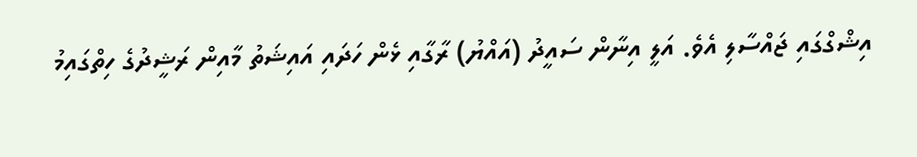އިޝްގްގައި ޖައްސާލި އެވެ. އަލީ އިނާން ސައީދު (އައްޔު) ރާގާއި ޅެން ހަދައި އައިޝަތު މާއިން ރަޝީދުގެ ހިތްގައިމު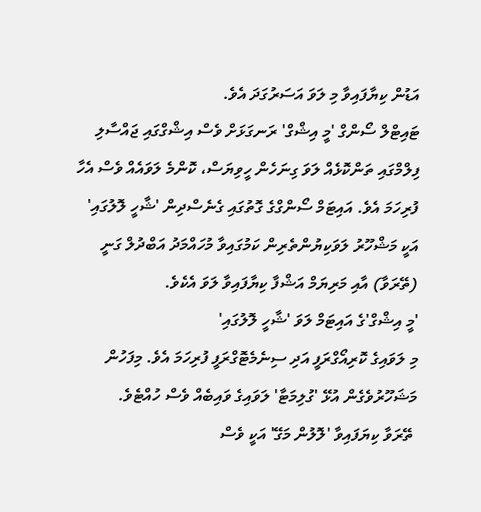އަޑުން ކިޔާފައިވާ މި ލަވަ އަސަރުގަދަ އެވެ.
ޓައިޓްލް ސޯންގް 'މީ އިޝްގް' ރަނގަޅަށް ވެސް އިޝްގްގައި ޖައްސާލި
ފިލްމްގައި ތަންކޮޅެއް ލަވަ ގިނަހެން ހީވިޔަސް، ކޮންމެ ލަވައެއް ވެސް އެހާ ފުރިހަމަ އެވެ. އައިޓަމް ސޯންގްގެ ގޮތުގައި ގެނެސްދިން 'ޝާހީ ލޮލުގައި' އަކީ މަޝްހޫރު ލަވަކިޔުންތެރިން ކަމުގައިވާ މުހައްމަދު އަބްދުލް ގަނީ (ތޭރަވާ) އާއި މަރިޔަމް އަޝްފާ ކިޔާފައިވާ ލަވަ އެކެވެ.
'މީ އިޝްގް'ގެ އައިޓަމް ލަވަ 'ޝާހީ ލޮލުގައި'
މި ލަވައިގެ ކޮރިއޯގްރަފީ އަދި ސިނެމެޓޮގްރަފީ ފުރިހަމަ އެވެ. މިފަހުން މަޝަހޫރުވެގެން އުޅޭ 'ގުލިމަޓާ' ލަވައިގެ ވައިބެއް ވެސް ހުއްޓެވެ.
 ތޭރަވާ ކިޔަފައިވާ 'ލޮލުން މަގޭ' އަކީ ވެސް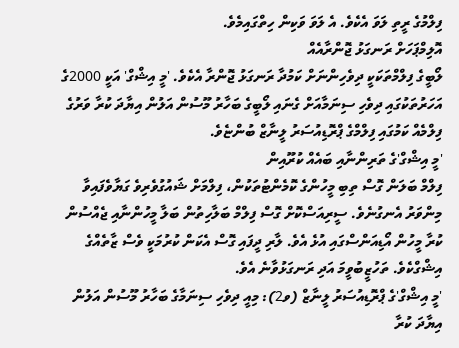ފިލްމުގެ ރީތި ލަވަ އެކެވެ. އެ ލަވަ ވަކިން ހިތްގައިމެވެ.
އޮލިމްޕަހަށް ރަނގަޅު ޖޮންރާއެއް
ލޯބީގެ ފިލްމްތަކަކީ ދިވެހިންނަށް ކަމުދާ ރަނގަޅު ޖޮންރާ އެކެވެ. 'މީ އިޝްގް' އަކީ 2000ގެ އަހަރުތަކުގައި ދިވެހި ސިނަމާއަށް ގެނައި ލޯބީގެ ބަހާރު މޫސުން އަލުން އިޔާދަ ކުރާ ވަރުގެ ފިލްމެއް ކަމުގައި ފިލްމްގެ ޕްރޮޑިއުސަރު ލީނާޒް ބުންޏެވެ.
'މީ އިޝްގް'ގެ ތަރިންނާއި ބައެއް ކުރޫއިން
ފިލްމް ބަލަން ގޮސް ތިބި މީހުންގެ ކޮމެންޓުތަކުން، ފިލްމަށް ޝައުގުވެރިވެ ގަޔާވެފައިވާ މިންވަރު އެނގުނެވެ. ސީރިއަސްކޮށް ގޮސް ފިލްމް ބަލާހިތުން ބަލާ މީހުންނާއި ޖެއްސުން ކުރާ މީހުން އޯޑިއަންސްގައި އުޅެ އެވެ. ލާރި ދީފައި ގޮސް އެކަން ކުރުމަކީ ވެސް ޒާތެއްގެ އިޝްގްކެވެ. ތަހުޒީބުވީމަ އަދި ރަނގަޅުވާނެ އެވެ.
'މީ އިޝްގް'ގެ ޕްރޮޑިއުސަރު ލީނާޒް (ވ2): މިއީ ދިވެހި ސިނަމާގެ ބަހާރު މޫސުން އަލުން އިޔާދަ ކުރާ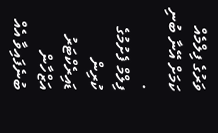ވަރުގެ ފިލްމެއް ކަމަށް އޭނާ ބުނި .
ފިލްމް ފެށުމުގެ ކުރިން ޑައިރެކްޓަރު އަޒްހާން ބުނެފައިވާ އެއް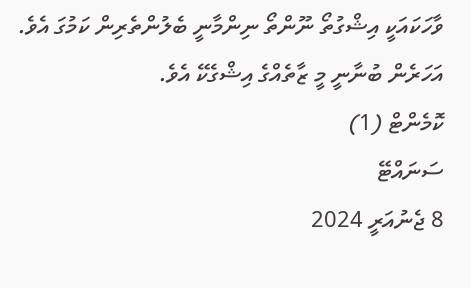ވާހަކައަކީ އިޝްގުތޯ ނޫންތޯ ނިންމާނީ ބެލުންތެރިން ކަމުގަ އެވެ. އަހަރެން ބުނާނީ މީ ޒާތެއްގެ އިޝްގެކޭ އެވެ.
ކޮމެންޓް (1)
ސަނައްޓޭ
8 ޖެނުއަރީ 2024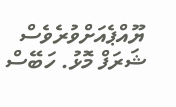ޔޫއްޕެއަށްވުރެވެސް ޝަރަފް މޮޅު. ހަބޭސް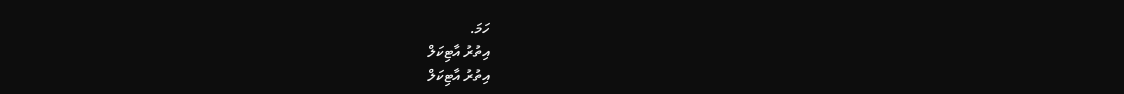ހަމަ.
އިތުރު އާޓިކަލް
އިތުރު އާޓިކަލް